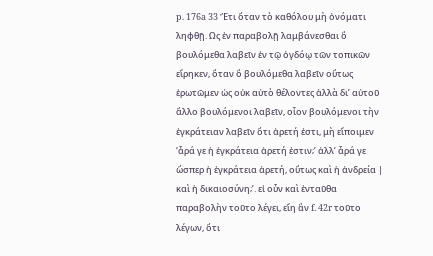p. 176a 33 Ἔτι ὅταν τὸ καθόλου μὴ ὀνόματι ληφθῇ. Ως ἐν παραβολῇ λαμβάνεσθαι ὃ βουλόμεθα λαβεῖν ἐν τῷ ὀγδόῳ τῶν τοπικῶν εἴρηκεν, ὅταν ὃ βουλόμεθα λαβεῖν οὕτως ἐρωτῶμεν ὡς οὐκ αὐτὸ θέλοντες ἀλλὰ δι’ αὐτοῦ ἄλλο βουλόμενοι λαβεῖν, οἷον βουλόμενοι τὴν ἐγκράτειαν λαβεῖν ὅτι ἀρετή ἐστι, μὴ εἴποιμεν ‘ἆρά γε ἡ ἐγκράτεια ἀρετή ἐστιν;’ ἀλλ’ ἆρά γε ὥσπερ ἡ ἐγκράτεια ἀρετή, οὕτως καὶ ἡ ἀνδρεία | καὶ ἡ δικαιοσύνη;’. εἰ οὖν καὶ ἐνταῦθα παραβολὴν τοῦτο λέγει, εἴη ἂν f. 42r τοῦτο λέγων, ὅτι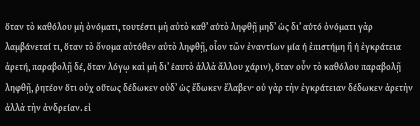ὅταν τὸ καθόλου μὴ ὀνόματι, τουτέστι μὴ αὐτὸ καθ’ αὑτὸ ληφθῇ μηδ’ ὡς δι’ αὑτό ὀνόματι γὰρ λαμβάνεταί τι, ὅταν τὸ ὄνομα αὐτόθεν αὐτὸ ληφθῇ, οἷον τῶν ἐναντίων μία ἡ ἐπιστήμη ἢ ἡ ἐγκράτεια ἀρετή, παραβολῇ δέ, ὅταν λόγῳ καὶ μὴ δι’ ἑαυτὸ ἀλλὰ ἄλλου χάριν), ὅταν οὖν τὸ καθόλου παραβολῇ ληφθῇ, ῥητέον ὅτι οὐχ οὕτως δέδωκεν οὐδ’ ὡς ἔδωκεν ἔλαβεν· οὐ γὰρ τὴν ἐγκράτειαν δέδωκεν ἀρετὴν ἀλλὰ τὴν ἀνδρείαν. εἰ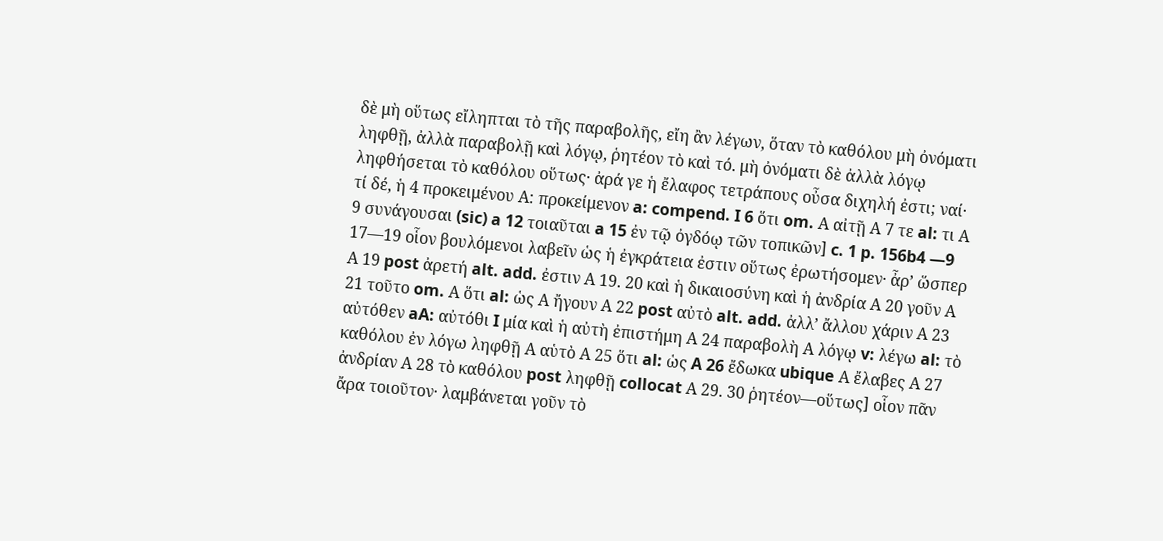δὲ μὴ οὕτως εἴληπται τὸ τῆς παραβολῆς, εἴη ἂν λέγων, ὅταν τὸ καθόλου μὴ ὀνόματι ληφθῇ, ἀλλὰ παραβολῇ καὶ λόγῳ, ῥητέον τὸ καὶ τό. μὴ ὀνόματι δὲ ἀλλὰ λόγῳ ληφθήσεται τὸ καθόλου οὕτως· ἀρά γε ἡ ἔλαφος τετράπους οὖσα διχηλή ἐστι; ναί· τί δέ, ἡ 4 προκειμένου Α: προκείμενον a: compend. I 6 ὅτι om. Α αἰτῇ Α 7 τε al: τι Α 9 συνάγουσαι (sic) a 12 τοιαῦται a 15 ἐν τῷ ὀγδόῳ τῶν τοπικῶν] c. 1 p. 156b4 —9 17—19 οἷον βουλόμενοι λαβεῖν ὡς ἡ ἐγκράτεια ἐστιν οὕτως ἐρωτήσομεν· ἆρ’ ὥσπερ Α 19 post ἀρετή alt. add. ἐστιν Α 19. 20 καὶ ἡ δικαιοσύνη καὶ ἡ ἀνδρία Α 20 γοῦν Α 21 τοῦτο om. Α ὅτι al: ὡς Α ἤγουν Α 22 post αὐτὸ alt. add. ἀλλ’ ἄλλου χάριν Α 23 αὐτόθεν aA: αὐτόθι I μία καὶ ἡ αὐτὴ ἐπιστήμη Α 24 παραβολὴ Α λόγῳ v: λέγω al: τὸ καθόλου ἐν λόγω ληφθῇ Α αὑτὸ Α 25 ὅτι al: ὡς A 26 ἔδωκα ubique Α ἔλαβες Α 27 ἀνδρίαν Α 28 τὸ καθόλου post ληφθῇ collocat Α 29. 30 ῥητέον—οὕτως] οἷον πᾶν ἄρα τοιοῦτον· λαμβάνεται γοῦν τὸ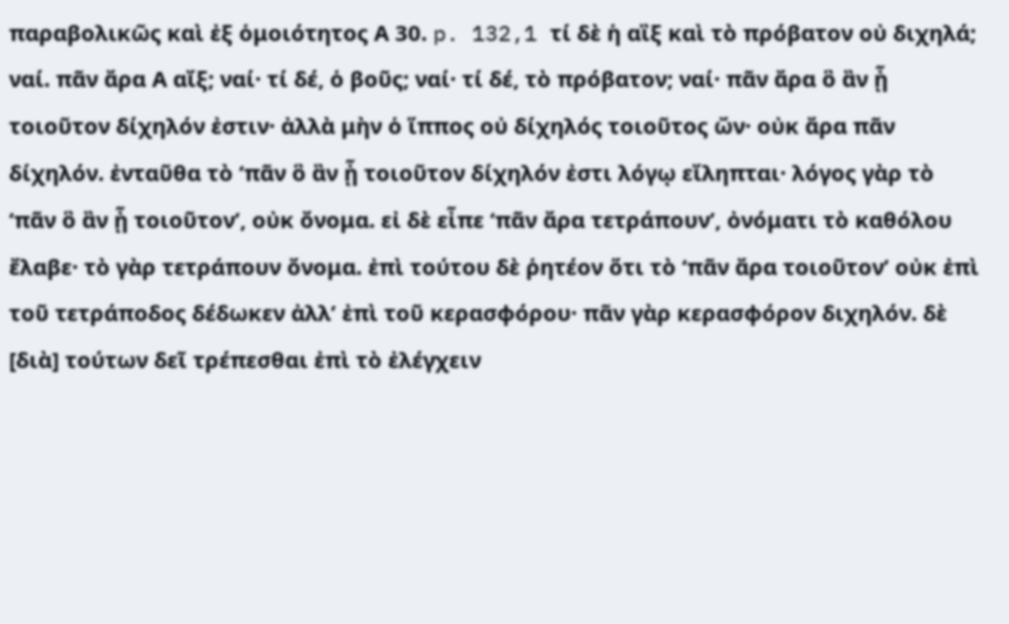παραβολικῶς καὶ ἐξ ὁμοιότητος Α 30. p. 132,1 τί δὲ ἡ αἲξ καὶ τὸ πρόβατον οὐ διχηλά; ναί. πᾶν ἄρα Α αἴξ; ναί· τί δέ, ὁ βοῦς; ναί· τί δέ, τὸ πρόβατον; ναί· πᾶν ἄρα ὃ ἂν ᾖ τοιοῦτον δίχηλόν ἐστιν· ἀλλὰ μὴν ὁ ἵππος οὐ δίχηλός τοιοῦτος ὤν· οὐκ ἄρα πᾶν δίχηλόν. ἐνταῦθα τὸ ‘πᾶν ὃ ἂν ᾖ τοιοῦτον δίχηλόν ἐστι λόγῳ εἴληπται· λόγος γὰρ τὸ ‘πᾶν ὃ ἂν ᾖ τοιοῦτον’, οὐκ ὄνομα. εἰ δὲ εἶπε ‘πᾶν ἄρα τετράπουν’, ὀνόματι τὸ καθόλου ἔλαβε· τὸ γὰρ τετράπουν ὄνομα. ἐπὶ τούτου δὲ ῥητέον ὅτι τὸ ‘πᾶν ἄρα τοιοῦτον’ οὐκ ἐπὶ τοῦ τετράποδος δέδωκεν ἀλλ’ ἐπὶ τοῦ κερασφόρου· πᾶν γὰρ κερασφόρον διχηλόν. δὲ [διὰ] τούτων δεῖ τρέπεσθαι ἐπὶ τὸ ἐλέγχειν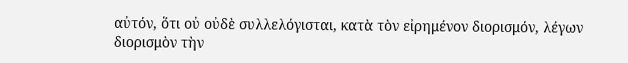αὐτόν, ὅτι οὐ οὐδὲ συλλελόγισται, κατὰ τὸν εἰρημένον διορισμόν, λέγων διορισμὸν τὴν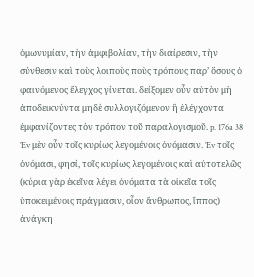ὁμωνυμίαν, τὴν ἀμφιβολίαν, τὴν διαίρεσιν, τὴν σύνθεσιν καὶ τοὺς λοιποὺς ποὺς τρόπους παρ’ ὅσους ὁ φαινόμενος ἔλεγχος γίνεται. δείξομεν οὖν αὐτὸν μὴ ἀποδεικνύντα μηδὲ συλλογιζόμενον ἢ ἐλέγχοντα ἐμφανίζοντες τὸν τρόπον τοῦ παραλογισμοῦ. p. 176a 38 ’Ev μὲν οὖν τοῖς κυρίως λεγομένοις ὀνόμασιν. ’Ev τοῖς ὀνόμασι, φησί, τοῖς κυρίως λεγομένοις καὶ αὐτοτελῶς (κύρια γὰρ ἐκεῖνα λέγει ὀνόματα τὰ οἰκεῖα τοῖς ὑποκειμένοις πράγμασιν, οἷον ἄνθρωπος, ἵππος) ἀνάγκη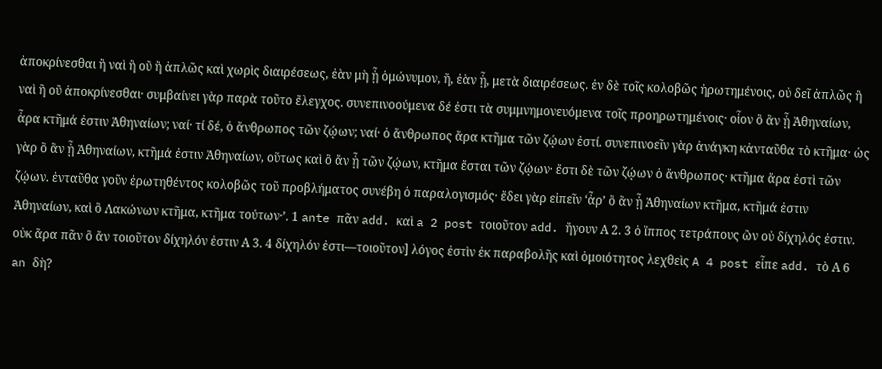ἀποκρίνεσθαι ἢ ναὶ ἢ οὒ ἢ ἀπλῶς καὶ χωρὶς διαιρέσεως, ἐὰν μὴ ᾖ ὁμώνυμον, ἤ, ἐὰν ᾖ, μετὰ διαιρέσεως. ἐν δὲ τοῖς κολοβῶς ἠρωτημένοις, οὐ δεῖ ἀπλῶς ἢ ναὶ ἢ οὒ ἀποκρίνεσθαι· συμβαίνει γὰρ παρὰ τοῦτο ἔλεγχος. συνεπινοούμενα δέ ἐστι τὰ συμμνημονευόμενα τοῖς προηρωτημένοις· οἷον ὃ ἂν ᾖ Ἀθηναίων, ἆρα κτῆμά ἐστιν Ἀθηναίων; ναί· τί δέ, ὁ ἄνθρωπος τῶν ζῴων; ναί· ὁ ἄνθρωπος ἄρα κτῆμα τῶν ζῴων ἐστί. συνεπινοεῖν γὰρ ἀνάγκη κἀνταῦθα τὸ κτῆμα· ὡς γὰρ ὃ ἂν ᾖ Ἀθηναίων, κτῆμά ἐστιν Ἀθηναίων, οὕτως καὶ ὃ ἄν ᾖ τῶν ζῴων, κτῆμα ἔσται τῶν ζῴων· ἔστι δὲ τῶν ζῴων ὁ ἄνθρωπος· κτῆμα ἄρα ἐστὶ τῶν ζῴων. ἐνταῦθα γοῦν ἐρωτηθέντος κολοβῶς τοῦ προβλήματος συνέβη ὁ παραλογισμός· ἔδει γὰρ εἰπεῖν ‘ἆρ’ ὃ ἂν ᾖ Ἀθηναίων κτῆμα, κτῆμά ἐστιν Ἀθηναίων, καὶ ὃ Λακώνων κτῆμα, κτῆμα τούτων·’. 1 ante πᾶν add. καὶ a 2 post τοιοῦτον add. ἤγουν Α 2. 3 ὁ ἵππος τετράπους ὢν οὐ δίχηλός ἐστιν. οὐκ ἄρα πᾶν ὃ ἄν τοιοῦτον δίχηλόν ἐστιν Α 3. 4 δίχηλόν ἐστι—τοιοῦτον] λόγος ἐστὶν ἐκ παραβολῆς καὶ ὁμοιότητος λεχθεὶς A 4 post εἶπε add. τὸ Α 6 an δὴ?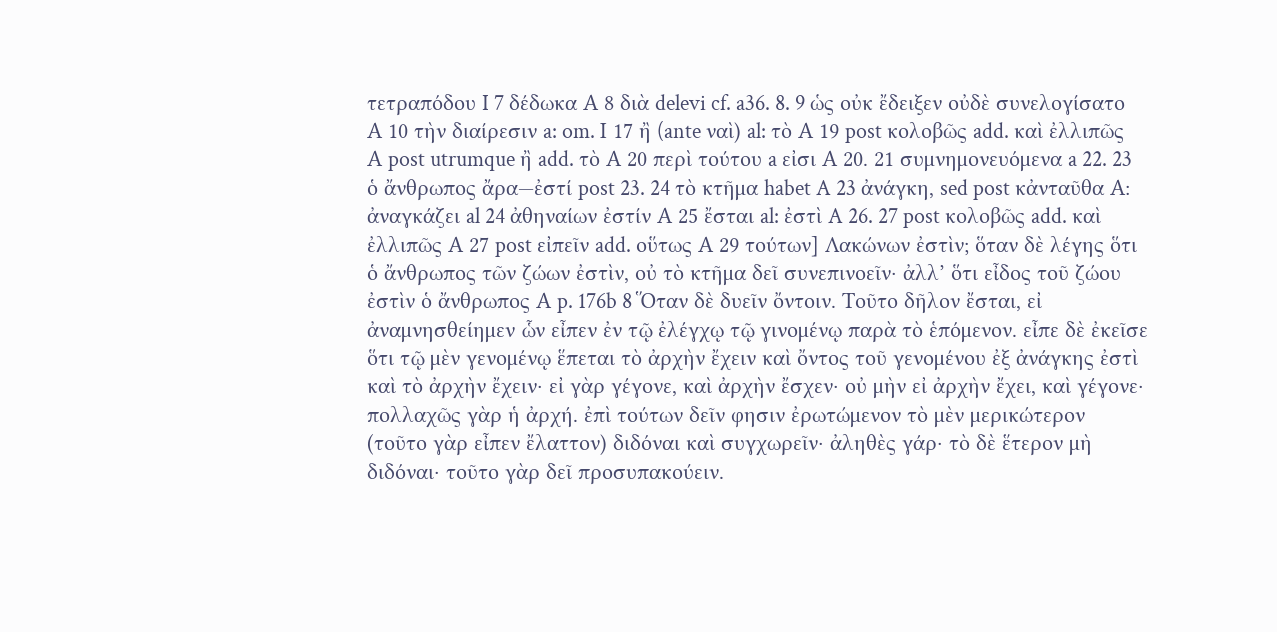τετραπόδου I 7 δέδωκα Α 8 διὰ delevi cf. a36. 8. 9 ὡς οὐκ ἔδειξεν οὐδὲ συνελογίσατο Α 10 τὴν διαίρεσιν a: om. Ι 17 ἢ (ante ναὶ) al: τὸ Α 19 post κολοβῶς add. καὶ ἐλλιπῶς Α post utrumque ἢ add. τὸ Α 20 περὶ τούτου a εἰσι Α 20. 21 συμνημονευόμενα a 22. 23 ὁ ἄνθρωπος ἄρα—ἐστί post 23. 24 τὸ κτῆμα habet A 23 ἀνάγκη, sed post κἀνταῦθα Α: ἀναγκάζει al 24 ἀθηναίων ἐστίν Α 25 ἔσται al: ἐστὶ A 26. 27 post κολοβῶς add. καὶ ἐλλιπῶς Α 27 post εἰπεῖν add. οὕτως Α 29 τούτων] Λακώνων ἐστὶν; ὅταν δὲ λέγης ὅτι ὁ ἄνθρωπος τῶν ζώων ἐστὶν, οὐ τὸ κτῆμα δεῖ συνεπινοεῖν· ἀλλ’ ὅτι εἶδος τοῦ ζώου ἐστὶν ὁ ἄνθρωπος Α p. 176b 8 Ὅταν δὲ δυεῖν ὄντοιν. Τοῦτο δῆλον ἔσται, εἰ ἀναμνησθείημεν ὧν εἶπεν ἐν τῷ ἐλέγχῳ τῷ γινομένῳ παρὰ τὸ ἑπόμενον. εἶπε δὲ ἐκεῖσε ὅτι τῷ μὲν γενομένῳ ἕπεται τὸ ἀρχὴν ἔχειν καὶ ὄντος τοῦ γενομένου ἐξ ἀνάγκης ἐστὶ καὶ τὸ ἀρχὴν ἔχειν· εἰ γὰρ γέγονε, καὶ ἀρχὴν ἔσχεν· οὐ μὴν εἰ ἀρχὴν ἔχει, καὶ γέγονε· πολλαχῶς γὰρ ἡ ἀρχή. ἐπὶ τούτων δεῖν φησιν ἐρωτώμενον τὸ μὲν μερικώτερον (τοῦτο γὰρ εἶπεν ἔλαττον) διδόναι καὶ συγχωρεῖν· ἀληθὲς γάρ· τὸ δὲ ἕτερον μὴ διδόναι· τοῦτο γὰρ δεῖ προσυπακούειν.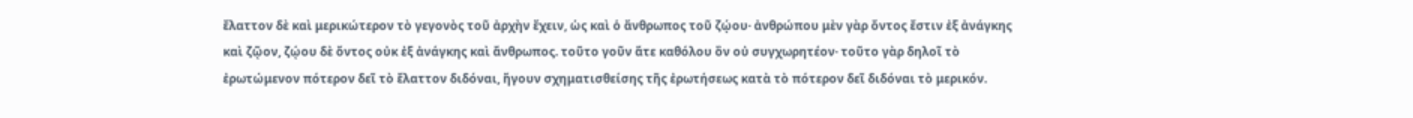ἔλαττον δὲ καὶ μερικώτερον τὸ γεγονὸς τοῦ ἀρχὴν ἔχειν, ὡς καὶ ὁ ἄνθρωπος τοῦ ζῴου· ἀνθρώπου μὲν γὰρ ὄντος ἔστιν ἐξ ἀνάγκης καὶ ζῷον, ζῴου δὲ ὄντος οὐκ ἐξ ἀνάγκης καὶ ἄνθρωπος. τοῦτο γοῦν ἅτε καθόλου ὂν οὐ συγχωρητέον· τοῦτο γὰρ δηλοῖ τὸ ἐρωτώμενον πότερον δεῖ τὸ ἔλαττον διδόναι, ἤγουν σχηματισθείσης τῆς ἐρωτήσεως κατὰ τὸ πότερον δεῖ διδόναι τὸ μερικόν.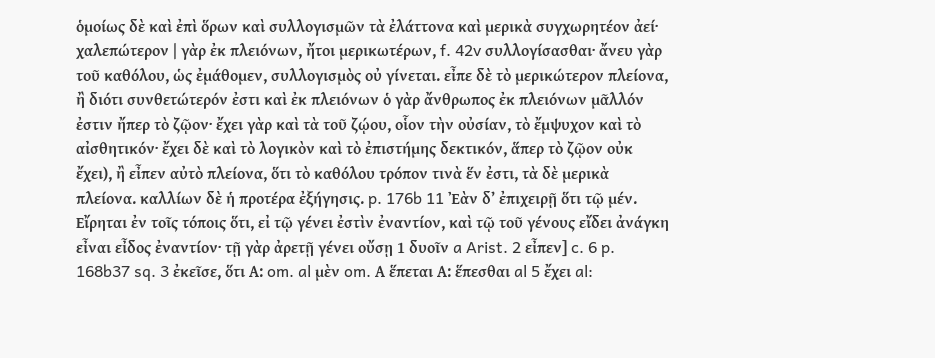ὁμοίως δὲ καὶ ἐπὶ ὅρων καὶ συλλογισμῶν τὰ ἐλάττονα καὶ μερικὰ συγχωρητέον ἀεί· χαλεπώτερον | γὰρ ἐκ πλειόνων, ἤτοι μερικωτέρων, f. 42v συλλογίσασθαι· ἄνευ γὰρ τοῦ καθόλου, ὡς ἐμάθομεν, συλλογισμὸς οὐ γίνεται. εἶπε δὲ τὸ μερικώτερον πλείονα, ἢ διότι συνθετώτερόν ἐστι καὶ ἐκ πλειόνων ὁ γὰρ ἄνθρωπος ἐκ πλειόνων μᾶλλόν ἐστιν ἤπερ τὸ ζῷον· ἔχει γὰρ καὶ τὰ τοῦ ζῴου, οἷον τὴν οὐσίαν, τὸ ἔμψυχον καὶ τὸ αἰσθητικόν· ἔχει δὲ καὶ τὸ λογικὸν καὶ τὸ ἐπιστήμης δεκτικόν, ἅπερ τὸ ζῷον οὐκ ἔχει), ἢ εἶπεν αὐτὸ πλείονα, ὅτι τὸ καθόλου τρόπον τινὰ ἕν ἐστι, τὰ δὲ μερικὰ πλείονα. καλλίων δὲ ἡ προτέρα ἐξήγησις. p. 176b 11 Ἐὰν δ’ ἐπιχειρῇ ὅτι τῷ μέν. Εἴρηται ἐν τοῖς τόποις ὅτι, εἰ τῷ γένει ἐστὶν ἐναντίον, καὶ τῷ τοῦ γένους εἴδει ἀνάγκη εἶναι εἶδος ἐναντίον· τῇ γὰρ ἀρετῇ γένει οὔσῃ 1 δυοῖν a Arist. 2 εἶπεν] c. 6 p. 168b37 sq. 3 ἐκεῖσε, ὅτι Α: om. al μὲν om. Α ἕπεται Α: ἕπεσθαι al 5 ἔχει al: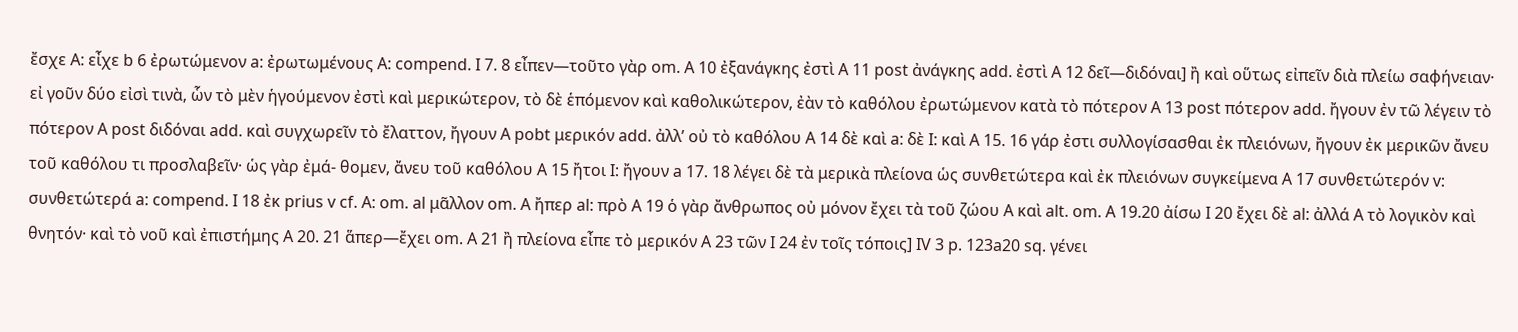ἔσχε Α: εἶχε b 6 ἐρωτώμενον a: ἐρωτωμένους Α: compend. I 7. 8 εἶπεν—τοῦτο γὰρ om. Α 10 ἐξανάγκης ἐστὶ Α 11 post ἀνάγκης add. ἐστὶ Α 12 δεῖ—διδόναι] ἢ καὶ οὕτως εἰπεῖν διὰ πλείω σαφήνειαν· εἰ γοῦν δύο εἰσὶ τινὰ, ὧν τὸ μὲν ἡγούμενον ἐστὶ καὶ μερικώτερον, τὸ δὲ ἑπόμενον καὶ καθολικώτερον, ἐὰν τὸ καθόλου ἐρωτώμενον κατὰ τὸ πότερον Α 13 post πότερον add. ἤγουν ἐν τῶ λέγειν τὸ πότερον Α post διδόναι add. καὶ συγχωρεῖν τὸ ἔλαττον, ἤγουν Α pobt μερικόν add. ἀλλ’ οὐ τὸ καθόλου Α 14 δὲ καὶ a: δὲ I: καὶ Α 15. 16 γάρ ἐστι συλλογίσασθαι ἐκ πλειόνων, ἤγουν ἐκ μερικῶν ἄνευ τοῦ καθόλου τι προσλαβεῖν· ὡς γὰρ ἐμά- θομεν, ἄνευ τοῦ καθόλου Α 15 ἤτοι I: ἤγουν a 17. 18 λέγει δὲ τὰ μερικὰ πλείονα ὡς συνθετώτερα καὶ ἐκ πλειόνων συγκείμενα Α 17 συνθετώτερόν v: συνθετώτερά a: compend. I 18 ἐκ prius v cf. Α: om. al μᾶλλον om. A ἤπερ al: πρὸ Α 19 ὁ γὰρ ἄνθρωπος οὐ μόνον ἔχει τὰ τοῦ ζώου Α καὶ alt. om. Α 19.20 ἀίσω I 20 ἔχει δὲ al: ἀλλά Α τὸ λογικὸν καὶ θνητόν· καὶ τὸ νοῦ καὶ ἐπιστήμης Α 20. 21 ἅπερ—ἔχει om. Α 21 ἢ πλείονα εἶπε τὸ μερικόν A 23 τῶν I 24 ἐν τοῖς τόποις] IV 3 p. 123a20 sq. γένει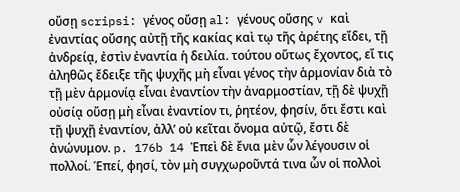οὔσῃ scripsi: γένος οὔσῃ al: γένους οὔσης v καὶ ἐναντίας οὔσης αὐτῇ τῆς κακίας καὶ τῳ τῆς ἀρέτης εἴδει, τῇ ἀνδρείᾳ, ἐστὶν ἐναντία ἡ δειλία. τούτου οὕτως ἔχοντος, εἴ τις ἀληθῶς ἔδειξε τῆς ψυχῆς μὴ εἶναι γένος τὴν ἁρμονίαν διὰ τὸ τῇ μὲν ἁρμονίᾳ εἶναι ἐναντίον τὴν ἀναρμοστίαν, τῇ δὲ ψυχῇ οὐσίᾳ οὔσῃ μὴ εἶναι ἐναντίον τι, ῥητέον, φησίν, ὅτι ἔστι καὶ τῇ ψυχῇ ἐναντίον, ἀλλ’ οὐ κεῖται ὄνομα αὐτῷ, ἔστι δὲ ἀνώνυμον. p. 176b 14 Ἐπεὶ δὲ ἔνια μὲν ὧν λέγουσιν οἱ πολλοί. Έπεί, φησί, τὸν μὴ συγχωροῦντά τινα ὧν οἱ πολλοὶ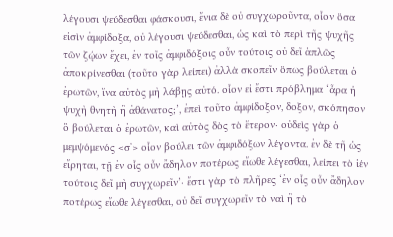λέγουσι ψεύδεσθαι φάσκουσι, ἔνια δὲ οὐ συγχωροῦντα, οἷον ὅσα εἰσὶν ἀμφίδοξα, οὐ λέγουσι ψεύδεσθαι, ὡς καὶ τὸ περὶ τῆς ψυχῆς τῶν ζῴων ἔχει, ἐν τοῖς ἀμφιδόξοις οὖν τούτοις οὐ δεῖ ἁπλῶς ἀποκρίνεσθαι (τοῦτο γὰρ λείπει) ἀλλὰ σκοπεῖν ὅπως βούλεται ὁ ἐρωτῶν, ἵνα αὐτὸς μὴ λάβῃς αὐτό. οἷον εἰ ἔστι πρόβλημα ‘ἆρα ἡ ψυχὴ θνητὴ ἢ ἀθάνατος;’, ἐπεὶ τοῦτο ἀμφίδοξον, δοξον, σκόπησον ὃ βούλεται ὁ ἐρωτῶν, καὶ αὐτὸς δὸς τὸ ἕτερον· οὐδεὶς γὰρ ὁ μεμψόμενός <σ᾿> οἷον βούλει τῶν ἀμφιδόξων λέγοντα. ἐν δὲ τῆ ὡς εἴρηται, τῇ ἐν οἷς οὖν ἄδηλον ποτέρως εἴωθε λέγεσθαι, λείπει τὸ ἱέν τούτοις δεῖ μὴ συγχωρεῖν’· ἔστι γὰρ τὸ πλῆρες ‘ἐν οἷς οὖν ἄδηλον ποτέρως εἴωθε λέγεσθαι, οὐ δεῖ συγχωρεῖν τὸ ναὶ ἢ τὸ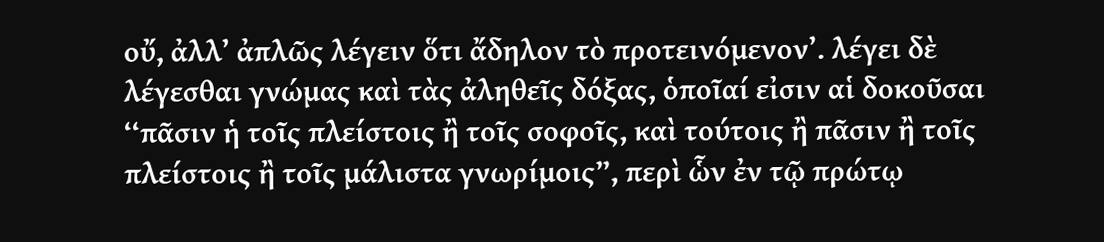οὔ, ἀλλ’ ἀπλῶς λέγειν ὅτι ἄδηλον τὸ προτεινόμενον’. λέγει δὲ λέγεσθαι γνώμας καὶ τὰς ἀληθεῖς δόξας, ὁποῖαί εἰσιν αἱ δοκοῦσαι ‘‘πᾶσιν ἡ τοῖς πλείστοις ἢ τοῖς σοφοῖς, καὶ τούτοις ἢ πᾶσιν ἢ τοῖς πλείστοις ἢ τοῖς μάλιστα γνωρίμοις”, περὶ ὧν ἐν τῷ πρώτῳ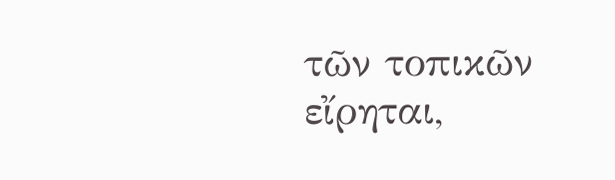τῶν τοπικῶν εἴρηται,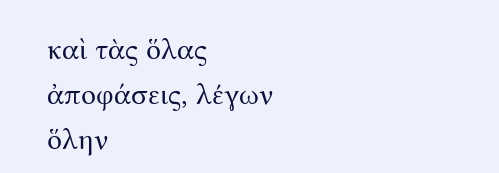καὶ τὰς ὅλας ἀποφάσεις, λέγων ὅλην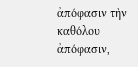ἀπόφασιν τὴν καθόλου ἀπόφασιν,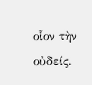οἷον τὴν οὐδείς.